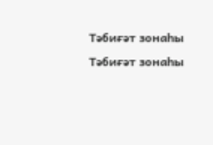Тәбиғәт зонаһы
Тәбиғәт зонаһы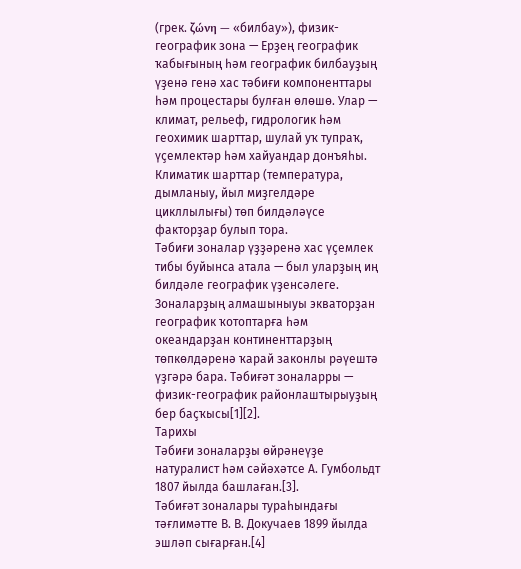(грек. ζώνη — «билбау»), физик-географик зона — Ерҙең географик ҡабығының һәм географик билбауҙың үҙенә генә хас тәбиғи компоненттары һәм процестары булған өлөшө. Улар — климат, рельеф, гидрологик һәм геохимик шарттар, шулай уҡ тупраҡ, үҫемлектәр һәм хайуандар донъяһы. Климатик шарттар (температура, дымланыу, йыл миҙгелдәре цикллылығы) төп билдәләүсе факторҙар булып тора.
Тәбиғи зоналар үҙҙәренә хас үҫемлек тибы буйынса атала — был уларҙың иң билдәле географик үҙенсәлеге. Зоналарҙың алмашыныуы экваторҙан географик ҡотоптарға һәм океандарҙан континенттарҙың төпкөлдәренә ҡарай законлы рәүештә үҙгәрә бара. Тәбиғәт зоналарры — физик-географик районлаштырыуҙың бер баҫҡысы[1][2].
Тарихы
Тәбиғи зоналарҙы өйрәнеүҙе натуралист һәм сәйәхәтсе А. Гумбольдт 1807 йылда башлаған.[3].
Тәбиғәт зоналары тураһындағы тәғлимәтте В. В. Докучаев 1899 йылда эшләп сығарған.[4]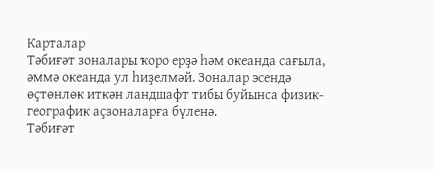Карталар
Тәбиғәт зоналары ҡоро ерҙә һәм океанда сағыла, әммә океанда ул һиҙелмәй. Зоналар эсендә өҫтөнлөк иткән ландшафт тибы буйынса физик-географик аҫзоналарға бүленә.
Тәбиғәт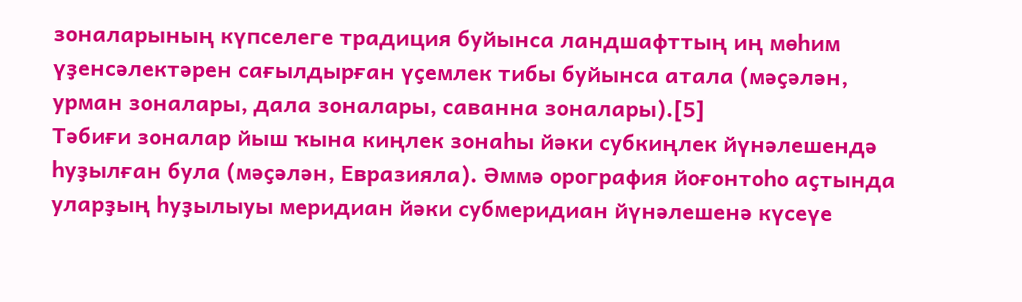зоналарының күпселеге традиция буйынса ландшафттың иң мөһим үҙенсәлектәрен сағылдырған үҫемлек тибы буйынса атала (мәҫәлән, урман зоналары, дала зоналары, саванна зоналары).[5]
Тәбиғи зоналар йыш ҡына киңлек зонаһы йәки субкиңлек йүнәлешендә һуҙылған була (мәҫәлән, Евразияла). Әммә орография йоғонтоһо аҫтында уларҙың һуҙылыуы меридиан йәки субмеридиан йүнәлешенә күсеүе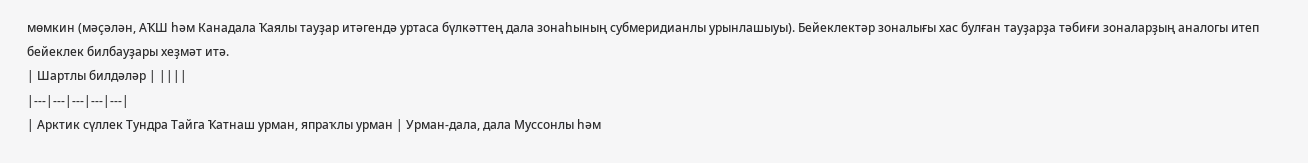мөмкин (мәҫәлән, АҠШ һәм Канадала Ҡаялы тауҙар итәгендә уртаса бүлкәттең дала зонаһының субмеридианлы урынлашыуы). Бейеклектәр зоналығы хас булған тауҙарҙа тәбиғи зоналарҙың аналогы итеп бейеклек билбауҙары хеҙмәт итә.
| Шартлы билдәләр | ||||
|---|---|---|---|---|
| Арктик сүллек Тундра Тайга Ҡатнаш урман, япраҡлы урман | Урман-дала, дала Муссонлы һәм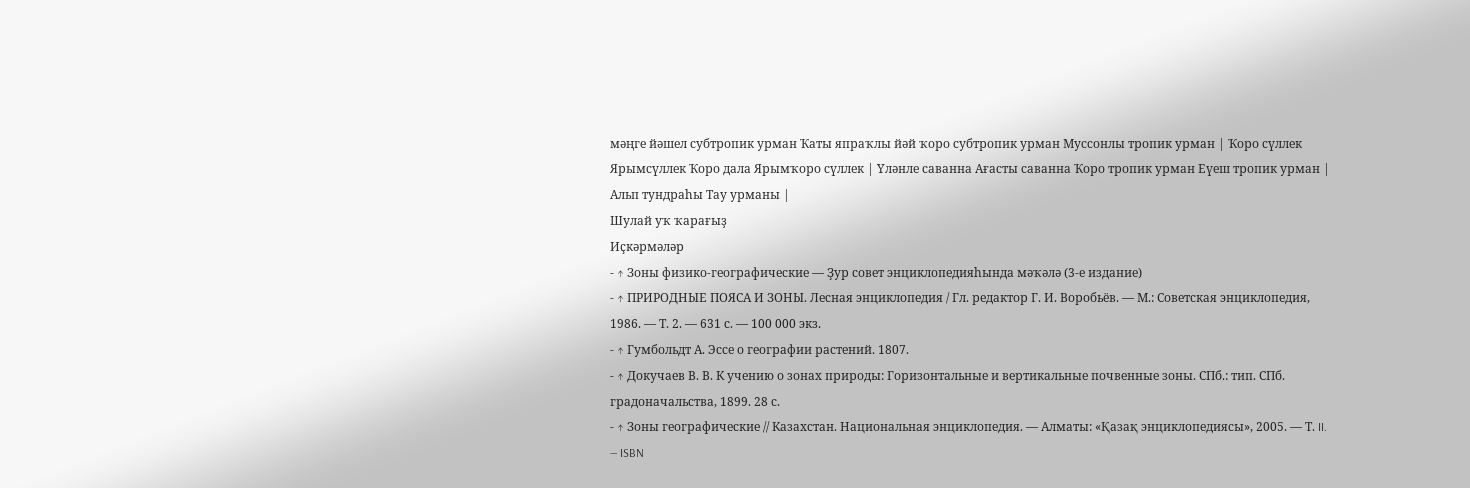мәңге йәшел субтропик урман Ҡаты япраҡлы йәй ҡоро субтропик урман Муссонлы тропик урман | Ҡоро сүллек Ярымсүллек Ҡоро дала Ярымҡоро сүллек | Үләнле саванна Ағасты саванна Ҡоро тропик урман Еүеш тропик урман | Альп тундраһы Тау урманы |
Шулай уҡ ҡарағыҙ
Иҫкәрмәләр
- ↑ Зоны физико-географические — Ҙур совет энциклопедияһында мәҡәлә (3-е издание)
- ↑ ПРИРОДНЫЕ ПОЯСА И ЗОНЫ. Лесная энциклопедия / Гл. редактор Г. И. Воробьёв. — М.: Советская энциклопедия, 1986. — Т. 2. — 631 с. — 100 000 экз.
- ↑ Гумбольдт А. Эссе о географии растений. 1807.
- ↑ Докучаев В. В. К учению о зонах природы: Горизонтальные и вертикальные почвенные зоны. СПб.: тип. СПб. градоначальства, 1899. 28 с.
- ↑ Зоны географические // Казахстан. Национальная энциклопедия. — Алматы: «Қазақ энциклопедиясы», 2005. — Т. II. — ISBN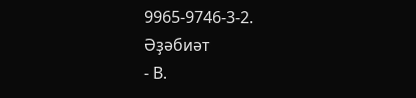9965-9746-3-2.
Әҙәбиәт
- В.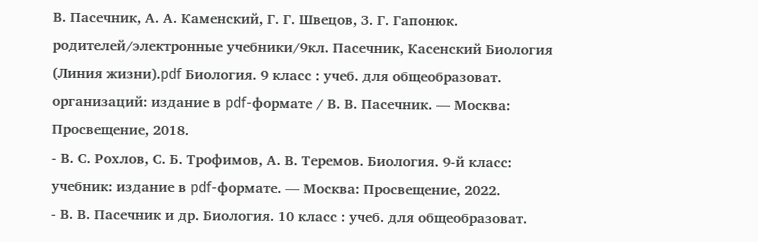В. Пасечник, А. А. Каменский, Г. Г. Швецов, З. Г. Гапонюк. родителей/электронные учебники/9кл. Пасечник, Касенский Биология (Линия жизни).pdf Биология. 9 класс : учеб. для общеобразоват. организаций: издание в pdf-формате / В. В. Пасечник. — Москва: Просвещение, 2018.
- В. С. Рохлов, С. Б. Трофимов, А. В. Теремов. Биология. 9-й класс: учебник: издание в pdf-формате. — Москва: Просвещение, 2022.
- В. В. Пасечник и др. Биология. 10 класс : учеб. для общеобразоват.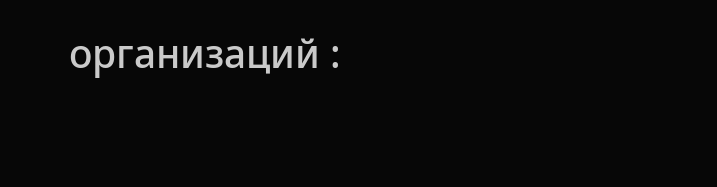организаций :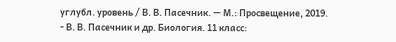углубл. уровень / В. В. Пасечник. — М.: Просвещение, 2019.
- В. В. Пасечник и др. Биология. 11 класс: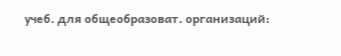учеб. для общеобразоват. организаций: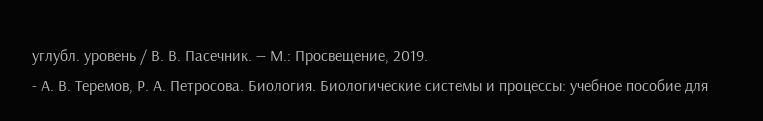углубл. уровень / В. В. Пасечник. — М.: Просвещение, 2019.
- А. В. Теремов, Р. А. Петросова. Биология. Биологические системы и процессы: учебное пособие для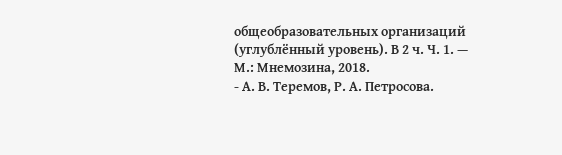общеобразовательных организаций (углублённый уровень). В 2 ч. Ч. 1. — М.: Мнемозина, 2018.
- А. В. Теремов, Р. А. Петросова.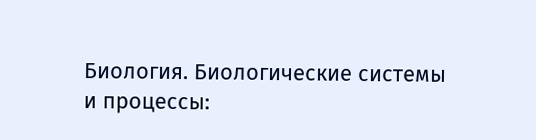Биология. Биологические системы и процессы: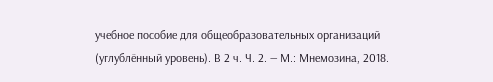учебное пособие для общеобразовательных организаций (углублённый уровень). В 2 ч. Ч. 2. — М.: Мнемозина, 2018.